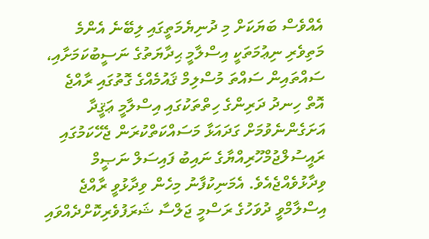އެއްވެސް ބަޔަކަށް މި ދުނިޔެމަތީގައި ލިބޭނެ އެންމެ މަތިވެރި ނިޢުމަތަކީ އިސްލާމީ ޙިދާޔަތުގެ ނަސީބުކަމަށާއި، ސައްތައިން ސައްތަ މުސްލިމް ޤައުމެއްގެ ގޮތުގައި ރާއްޖެ އޮތް ހިނދު ދަރިންގެ ހިތްތަކުގައި އިސްލާމީ ޢަޤީދާ އަށަގެންނެވުމަށް ގަދައަޅާ މަސައްކަތްކުރަން ޖެހޭކަމުގައި ރައީސުލްޖުމްހޫރިއްޔާގެ ނައިބު ފައިސަލް ނަޞީމް ވިދާޅުވެއްޖެއެވެ. އެމަނިކުފާނު މިހެން ވިދާޅުވީ ރާއްޖެ އިސްލާމްވީ ދުވަހުގެ ރަސްމީ ޖަލްސާ ޝަރަފުވެރިކޮށްދެއްވައި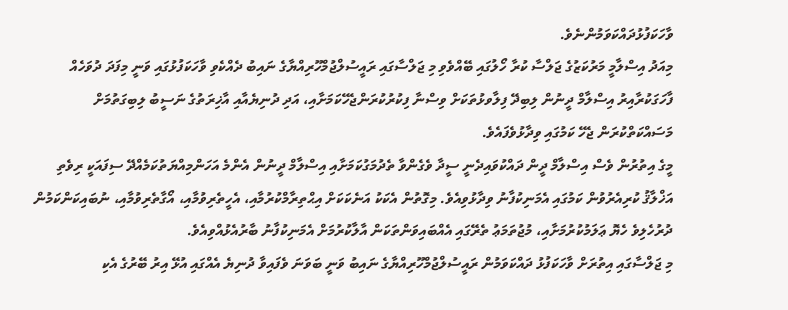ވާހަކަފުޅުދައްކަވަމުންނެވެ.
މިއަދު އިސްލާމީ މަރުކަޒުގެ ޖަލްސާ ކުރާ ހޯލުގައި ބޭއްވެވި މި ޖަލްސާގައި ރައީސުލްޖުމްހޫރިއްޔާގެ ނައިބު ދެއްކެވި ވާހަކަފުޅުގައި ވަނީ މިފަދަ ދުވަހެއް ފާހަގަކުރާއިރު އިސްލާމް ދީނުން ލިބިދޭ ފިލާވޅުތަކަށް ވިސްނާ ފިކުރުކުރަންޖެހޭކަމަށާއި، އަދި ދުނިޔެއާއި އާޚިރަތުގެ ނަސީބު ލިބިގަތުމަށް މަސައްކަތްކުރަން ޖެހޭ ކަމުގައި ވިދާޅުވެފައެވެ.
މީގެ އިތުރުން ވެސް އިސްލާމް ދީން ދައްކުވައިދެނީ ސީދާ ވެގެންވާ ތެދުމަގުކަމަށާއި އިސްލާމް ދީނުން އެންމެ އަހަންމިއްޔަތުކަމެއްދޭ ސިފައަކީ ރިވެތި އަޚްލާޤު ކުރިއެރުވުން ކަމުގައި އެމަނިކުފާނު ވިދާޅުވިއެވެ. މިގޮތުން އެކަކު އަނެކަކަށް އިޙްތިރާމްކުރުމާއި، އެހީތެރިވުމާއި، އޯގާތެރިވުމާއި، ނުބައިކަންކަމުން ދުރުހެލިވެ ހެޔޮ ޢަލަމުކުރުމަށާއި، މުޖުތަމަޢު ތެރޭގައި އެއްބައިވަންތަކަން އާލާކުރުމަށް އެމަނިކުފާނު ބާރުއެޅުއްވިއެވެ.
މި ޖަލްސާގައި އިތުރަށް ވާހަކަފުޅު ދައްކަވަމުން ރައީސުލްޖުމްހޫރިއްޔާގެ ނައިބު ވަނީ ބަވަނަ ވެފައިވާ ދުނިޔެ އެއްގައި އުޅޭ އިރު ބޭރުގެ އެކި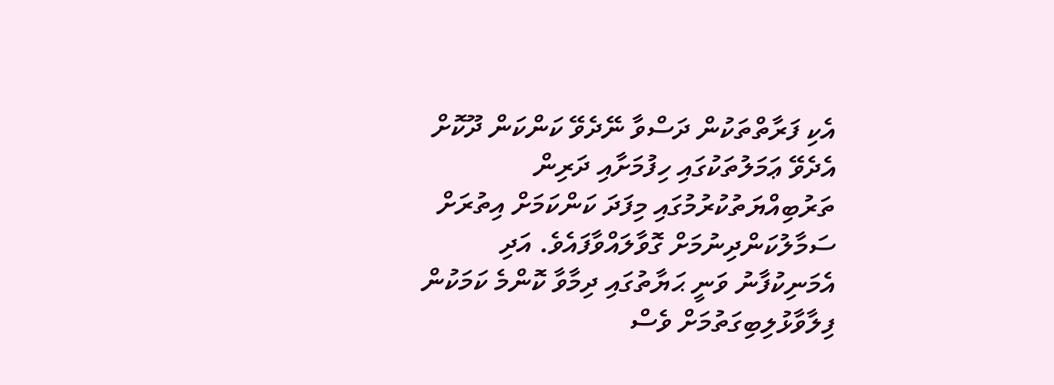އެކި ފަރާތްތަކުން ދަސްވާ ނޭދެވޭ ކަންކަން ދޫކޮށް އެދެވޭ ޢަމަލުތަކުގައި ހިފުމަށާއި ދަރިން ތަރުބިއްޔަތުކުރުމުގައި މިފަދަ ކަންކަމަށް އިތުރަށް ސަމާލުކަންދިނުމަށް ގޮވާލައްވާފައެވެ. އަދި އެމަނިކުފާނު ވަނީ ޙަޔާތުގައި ދިމާވާ ކޮންމެ ކަމަކުން ފިލާވާޅުލިބިގަތުމަށް ވެސް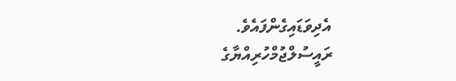އެދިވަޑައިގެންފައެވެ.
ރައީސުލްޖުމްހުރިއްޔާގެ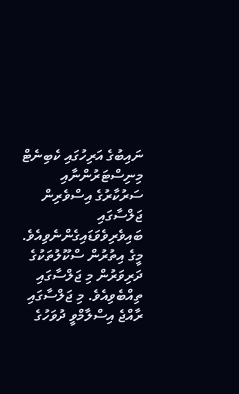ނައިބުގެ އަރިހުގައި ކެބިނެޓް މިނިސްޓަރުންނާއި ސަރުކާރުގެ އިސްވެރިން ޖަލްސާގައި ބައިވެރިވެވަޑައިގެންނެވިއެވެ. މީގެ އިތުރުން ސްކޫލުތަކުގެ ދަރިވަރުން މި ޖަލްސާގައި ތިއްބެވިއެވެ. މި ޖަލްސާގައި ރާއްޖެ އިސްލާމްވީ ދުވަހުގެ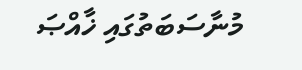މުނާސަބަތުގައި ޚާއްޞަ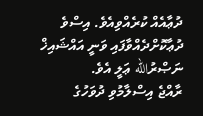ދުޢާއެއް ކުރެއްވިއެވެ. އިސްވެ ދުޢާކޮށްދެއްވާފައި ވަނީ އައްޝައިޚް ނަޞްރުالله ޢަލީ އެވެ.
ރާއްޖެ އިސްލާމުވި ދުވަހުގެ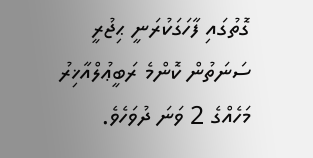ގޮތުގައި ފާހަގަކުރަނީ ޙިޖުރީ ސަނަތުން ކޮންމެ ރަބީޢުލްއާޚިރު މަހެއްގެ 2 ވަނަ ދުވަހެވެ.